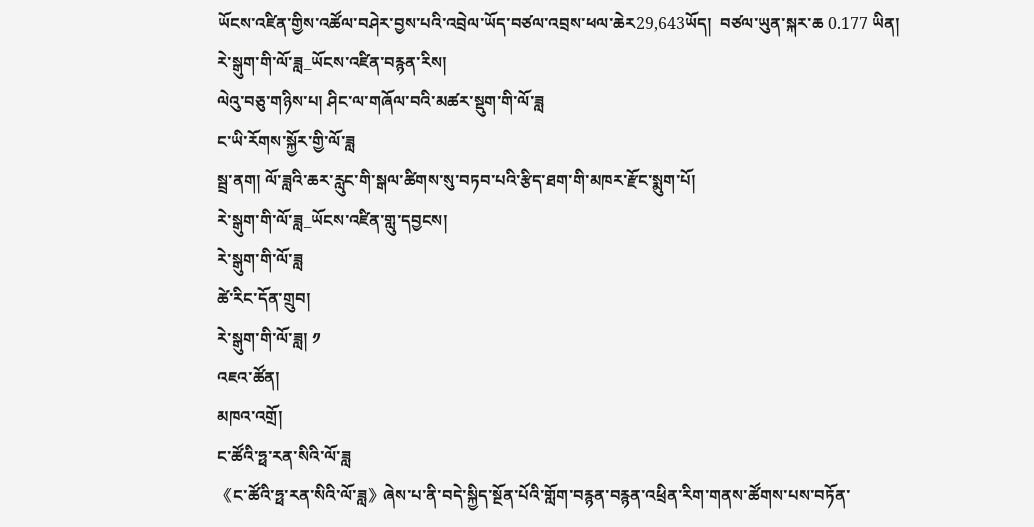ཡོངས་འཛིན་གྱིས་འཚོལ་བཤེར་བྱས་པའི་འབྲེལ་ཡོད་བཙལ་འབྲས་ཕལ་ཆེར29,643ཡོད།  བཙལ་ཡུན་སྐར་ཆ 0.177 ཡིན།
རེ་སྒུག་གི་ལོ་ཟླ_ཡོངས་འཛིན་བརྙན་རིས།
ལེའུ་བཅུ་གཉིས་པ། ཤིང་ལ་གཞོལ་བའི་མཚར་སྡུག་གི་ལོ་ཟླ
ང་ཡི་རོགས་སྐྱོར་གྱི་ལོ་ཟླ
སྦྲ་ནག། ལོ་ཟླའི་ཆར་རླུང་གི་སྒལ་ཚིགས་སུ་བཏབ་པའི་རྩིད་ཐག་གི་མཁར་རྫོང་སྨུག་པོ།
རེ་སྒུག་གི་ལོ་ཟླ_ཡོངས་འཛིན་གླུ་དབྱངས།
རེ་སྒུག་གི་ལོ་ཟླ
ཚེ་རིང་དོན་གྲུབ།
རེ་སྒུག་གི་ལོ་ཟླ། ༡
འཇའ་ཚོན།
མཁའ་འགྲོ།
ང་ཚོའི་ཧྥ་རན་སིའི་ལོ་ཟླ
《ང་ཚོའི་ཧྥ་རན་སིའི་ལོ་ཟླ》ཞེས་པ་ནི་བདེ་སྐྱིད་སྔོན་པོའི་གློག་བརྙན་བརྙན་འཕྲིན་རིག་གནས་ཚོགས་པས་བཏོན་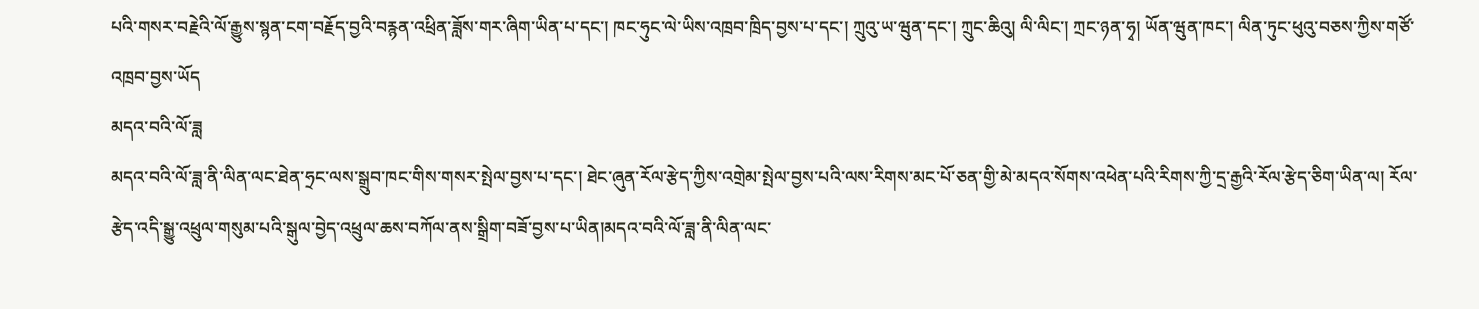པའི་གསར་བརྗེའི་ལོ་རྒྱུས་སྙན་ངག་བརྗོད་བྱའི་བརྙན་འཕྲིན་ཟློས་གར་ཞིག་ཡིན་པ་དང་། ཁང་ཧུང་ལེ་ཡིས་འཁྲབ་ཁྲིད་བྱས་པ་དང་། ཀྲུའུ་ཡ་ཝུན་དང་། ཀྲུང་ཆིའུ། ལི་ལིང་། ཀྲང་ཉན་ཧྭ། ཡོན་ཝུན་ཁང་། ལིན་ཏུང་ཕུའུ་བཅས་ཀྱིས་གཙོ་འཁྲབ་བྱས་ཡོད
མདའ་བའི་ལོ་ཟླ
མདའ་བའི་ལོ་ཟླ་ནི་ལིན་ལང་ཐེན་ཧྲང་ལས་སྒྲུབ་ཁང་གིས་གསར་སྤེལ་བྱས་པ་དང་། ཐེང་ཞུན་རོལ་རྩེད་ཀྱིས་འགྲེམ་སྤེལ་བྱས་པའི་ལས་རིགས་མང་པོ་ཅན་གྱི་མེ་མདའ་སོགས་འཕེན་པའི་རིགས་ཀྱི་དྲ་རྒྱའི་རོལ་རྩེད་ཅིག་ཡིན་ལ། རོལ་རྩེད་འདི་སྒྱུ་འཕྲུལ་གསུམ་པའི་སྒུལ་བྱེད་འཕྲུལ་ཆས་བཀོལ་ནས་སྒྲིག་བཟོ་བྱས་པ་ཡིན།མདའ་བའི་ལོ་ཟླ་ནི་ལིན་ལང་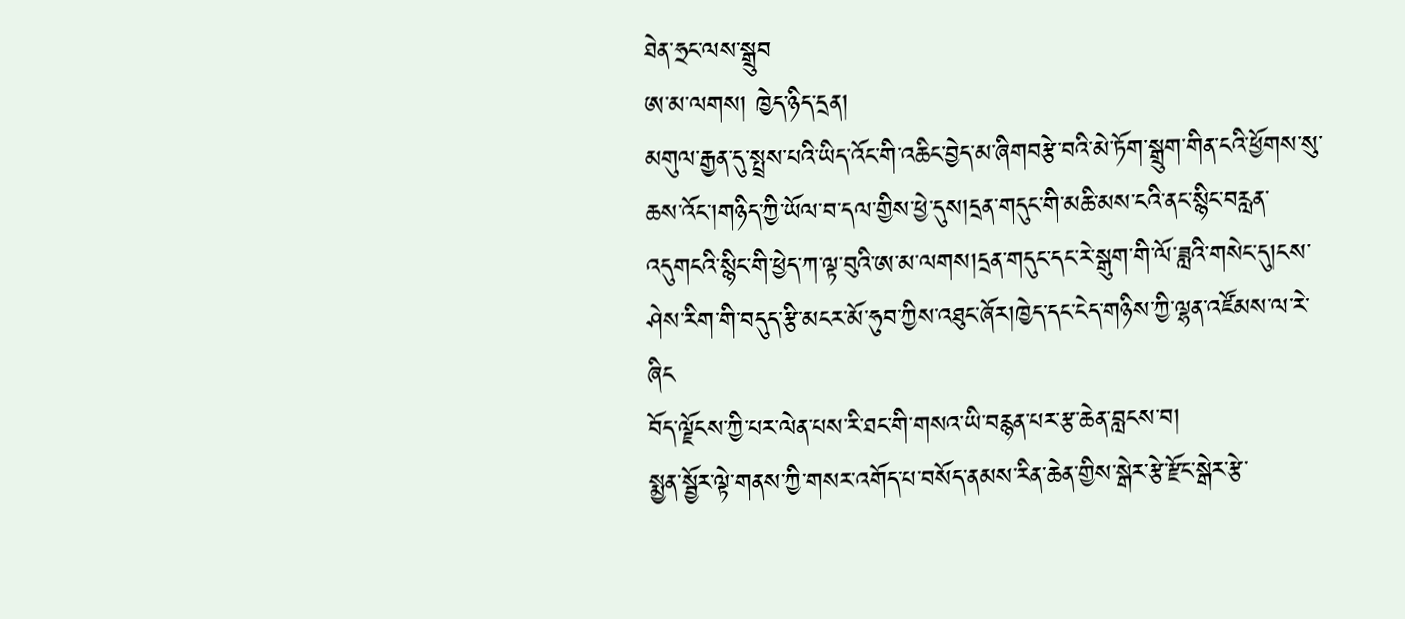ཐེན་ཧྲང་ལས་སྒྲུབ
ཨ་མ་ལགས། ཁྱེད་ཉིད་དྲན།
མགུལ་རྒྱན་དུ་སྤྲས་པའི་ཡིད་འོང་གི་འཆིང་བྱེད་མ་ཞིགབརྩེ་བའི་མེ་ཏོག་སྒྲུག་གིན་ངའི་ཕྱོགས་སུ་ཆས་འོང་།གཉིད་ཀྱི་ཡོལ་བ་དལ་གྱིས་ཕྱེ་དུས།དྲན་གདུང་གི་མཆི་མས་ངའི་ནང་སྙིང་བརླན་འདུགངའི་སྙིང་གི་ཕྱེད་ཀ་ལྟ་བུའི་ཨ་མ་ལགས།དྲན་གདུང་དང་རེ་སྒུག་གི་ལོ་ཟླའི་གསེང་དུ།ངས་ཤེས་རིག་གི་བདུད་རྩི་མངར་མོ་ཧུབ་ཀྱིས་འཐུང་ཞོར།ཁྱེད་དང་ངེད་གཉིས་ཀྱི་ལྷན་འཛོམས་ལ་རེ་ཞིང
བོད་ལྗོངས་ཀྱི་པར་ལེན་པས་རི་ཐང་གི་གསའ་ཡི་བརྙན་པར་རྩ་ཆེན་བླངས་བ།
སྨྱན་སྦྱོར་ལྟེ་གནས་ཀྱི་གསར་འགོད་པ་བསོད་ནམས་རིན་ཆེན་གྱིས་སྒེར་རྩེ་རྫོང་སྒེར་རྩེ་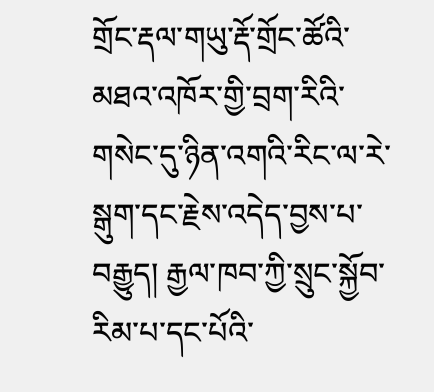གྲོང་རྡལ་གཡུ་རྡོ་གྲོང་ཚོའི་མཐའ་འཁོར་གྱི་བྲག་རིའི་གསེང་དུ་ཉིན་འགའི་རིང་ལ་རེ་སྒུག་དང་རྗེས་འདེད་བྱས་པ་བརྒྱུད། རྒྱལ་ཁབ་ཀྱི་སྲུང་སྐྱོབ་རིམ་པ་དང་པོའི་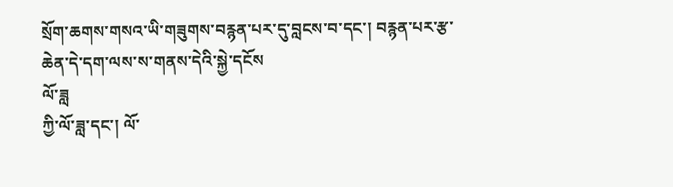སྲོག་ཆགས་གསའ་ཡི་གཟུགས་བརྙན་པར་དུ་བླངས་བ་དང་། བརྙན་པར་རྩ་ཆེན་དེ་དག་ལས་ས་གནས་དེའི་སྐྱེ་དངོས
ལོ་ཟླ
ཀྱི་ལོ་ཟླ་དང་། ལོ་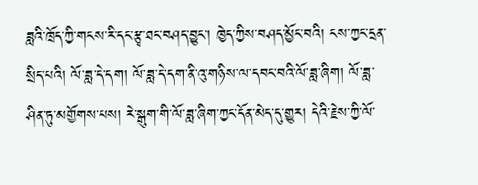ཟླའི་ཁྲོད་ཀྱི་གངས་རི་དང་རྩྭ་ཐང་བཤད་བྱུང་། ཁྱེད་ཀྱིས་བཤད་མྱོང་བའི། ངས་ཀྱང་དྲན་སྲིད་པའི། ལོ་ཟླ་དེ་དག། ལོ་ཟླ་དེ་དག་ནི་འུ་གཉིས་ལ་དབང་བའི་ལོ་ཟླ་ཞིག། ལོ་ཟླ་ཤིན་ཏུ་མགྱོགས་པས། རེ་སྒུག་གི་ལོ་ཟླ་ཞིག་ཀྱང་དོན་མེད་དུ་གྱུར། དེའི་རྗེས་ཀྱི་ལོ་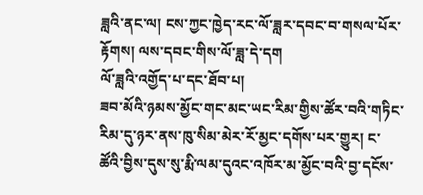ཟླའི་ནང་ལ། ངས་ཀྱང་ཁྱེད་རང་ལོ་ཟླར་དབང་བ་གསལ་པོར་རྟོགས། ལས་དབང་གིས་ལོ་ཟླ་དེ་དག
ལོ་ཟླའི་འགྱོད་པ་དང་ཐོབ་པ།
ཟབ་མོའི་ཉམས་མྱོང་གང་མང་ཡང་རིམ་གྱིས་ཚོར་བའི་གཏིང་རིམ་དུ་ཉར་ནས་ཁུ་སིམ་མེར་རོ་མྱང་དགོས་པར་གྱུར། ང་ཚོའི་བྱིས་དུས་སུ་རྨི་ལམ་དུའང་འཁོར་མ་མྱོང་བའི་བྱ་དངོས་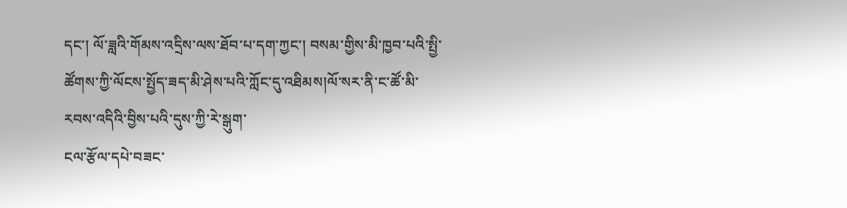དང་། ལོ་ཟླའི་གོམས་འདྲིས་ལས་ཐོབ་པ་དག་ཀྱང་། བསམ་གྱིས་མི་ཁྱབ་པའི་སྤྱི་ཚོགས་ཀྱི་ལོངས་སྤྱོད་ཟད་མི་ཤེས་པའི་ཀློང་དུ་འཐིམས།ལོ་སར་ནི་ང་ཚོ་མི་རབས་འདིའི་བྱིས་པའི་དུས་ཀྱི་རེ་སྒུག་
ངལ་རྩོལ་དཔེ་བཟང་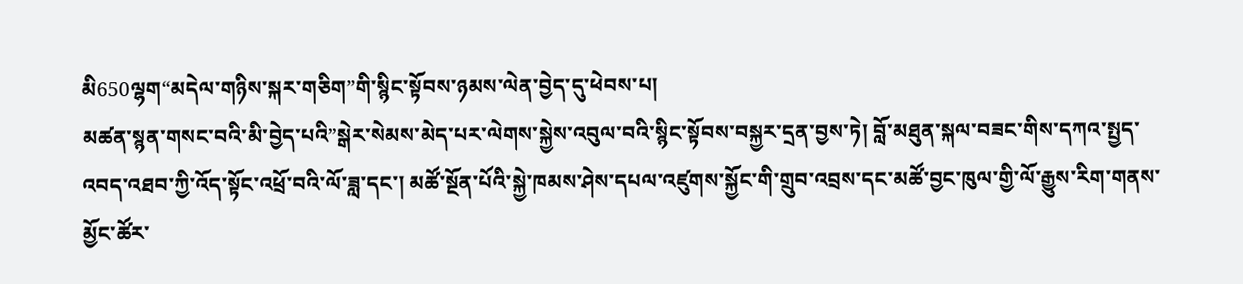མི650ལྷག“མདེལ་གཉིས་སྐར་གཅིག”གི་སྙིང་སྟོབས་ཉམས་ལེན་བྱེད་དུ་ཕེབས་པ།
མཚན་སྙན་གསང་བའི་མི་བྱེད་པའི”སྒེར་སེམས་མེད་པར་ལེགས་སྐྱེས་འབུལ་བའི་སྙིང་སྟོབས་བསྐྱར་དྲན་བྱས་ཏེ། བློ་མཐུན་སྐལ་བཟང་གིས་དཀའ་སྤྱད་འབད་འཐབ་ཀྱི་འོད་སྟོང་འཕྲོ་བའི་ལོ་ཟླ་དང་། མཚོ་སྔོན་པོའི་སྐྱེ་ཁམས་ཤེས་དཔལ་འཛུགས་སྐྱོང་གི་གྲུབ་འབྲས་དང་མཚོ་བྱང་ཁུལ་གྱི་ལོ་རྒྱུས་རིག་གནས་མྱོང་ཚོར་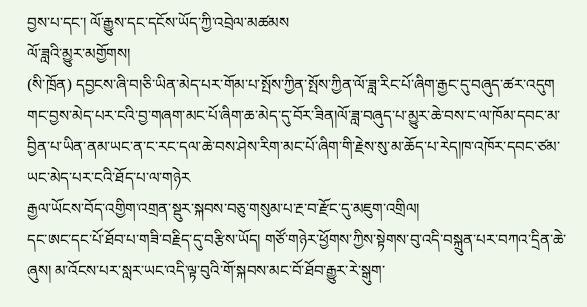བྱས་པ་དང་། ལོ་རྒྱུས་དང་དངོས་ཡོད་ཀྱི་འབྲེལ་མཚམས
ལོ་ཟླའི་མྱུར་མགྱོགས།
(སི་ཁྲོན) དབྱངས་ཞི་བ།ཅི་ཡིན་མེད་པར་གོམ་པ་སྤོས་ཀྱིན་སྤོས་ཀྱིན་ལོ་ཟླ་རིང་པོ་ཞིག་རྒྱང་དུ་བཞུད་ཚར་འདུག གང་བྱས་མེད་པར་ངའི་བྱ་གཞག་མང་པོ་ཞིག་ཆ་མེད་དུ་བོར་ཟིན།ལོ་ཟླ་བཞུད་པ་མྱུར་ཆེ་བས་ང་ལ་ཁོམ་དབང་མ་བྱིན་པ་ཡིན་ནམ་ཡང་ན་ང་རང་དལ་ཆེ་བས་ཤེས་རིག་མང་པོ་ཞིག་གི་རྗེས་སུ་མ་ཆོད་པ་རེད།ཁ་འཁོར་དབང་ཙམ་ཡང་མེད་པར་ངའི་ཐོད་པ་ལ་གཉེར
རྒྱལ་ཡོངས་བོད་འགྱིག་འགྲན་སྡུར་སྐབས་བཅུ་གསུམ་པ་རྔ་བ་རྫོང་དུ་མཇུག་འགྲིལ།
དང་ཨང་དང་པོ་ཐོབ་པ་གཟི་བརྗིད་དུ་བརྩིས་ཡོད། གཙོ་གཉེར་ཕྱོགས་ཀྱིས་སྟེགས་བུ་འདི་བསྐྲུན་པར་བཀའ་དྲིན་ཆེ་ཞུས། མ་འོངས་པར་སླར་ཡང་འདི་ལྟ་བུའི་གོ་སྐབས་མང་བོ་ཐོབ་རྒྱུར་རེ་སྒུག་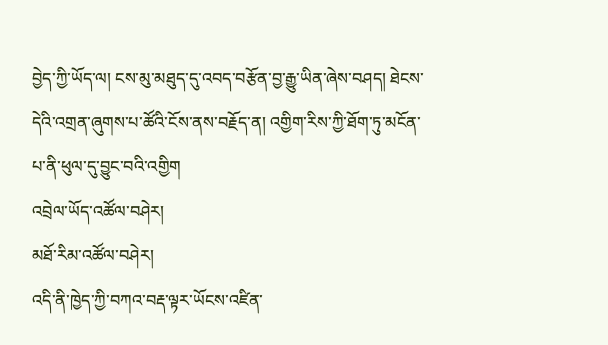བྱེད་ཀྱི་ཡོད་ལ། ངས་མུ་མཐུད་དུ་འབད་བརྩོན་བྱ་རྒྱུ་ཡིན་ཞེས་བཤད། ཐེངས་དེའི་འགྲན་ཞུགས་པ་ཚོའི་ངོས་ནས་བརྗོད་ན། འགྱིག་རིས་ཀྱི་ཐོག་ཏུ་མངོན་པ་ནི་ཕུལ་དུ་བྱུང་བའི་འགྱིག
འབྲེལ་ཡོད་འཚོལ་བཤེར།
མཐོ་རིམ་འཚོལ་བཤེར།
འདི་ནི་ཁྱེད་ཀྱི་བཀའ་བརྡ་ལྟར་ཡོངས་འཛིན་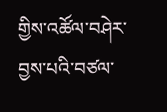གྱིས་འཚོལ་བཤེར་བྱས་པའི་བཙལ་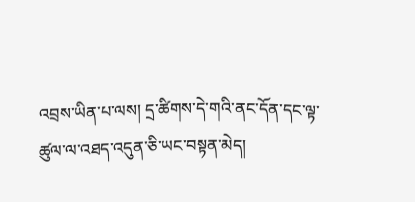འབྲས་ཡིན་པ་ལས། དྲ་ཚིགས་དེ་གའི་ནང་དོན་དང་ལྟ་ཚུལ་ལ་འཐད་འདུན་ཅི་ཡང་བསྟན་མེད།